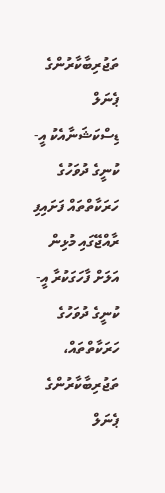ތަޖުރިބާކާރުންގެ ޕެނަލް ޑިސްކަޝަނާއެކު އީ-ކުނީގެ ދުވަހުގެ ހަރަކާތްތައް ފަށައިފި
ރާއްޖޭގައި މުޅިން އަލަށް ފާހަގަކުރާ އީ-ކުނީގެ ދުވަހުގެ ހަރަކާތްތައް، ތަޖުރިބާކާރުންގެ ޕެނަލް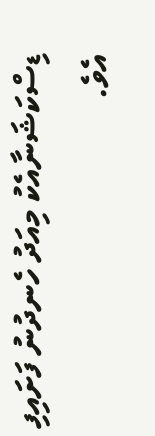ޑިސްކަޝަނާއެކު މިއަދު ހެނދުނު ފަށައިފި އެވެ.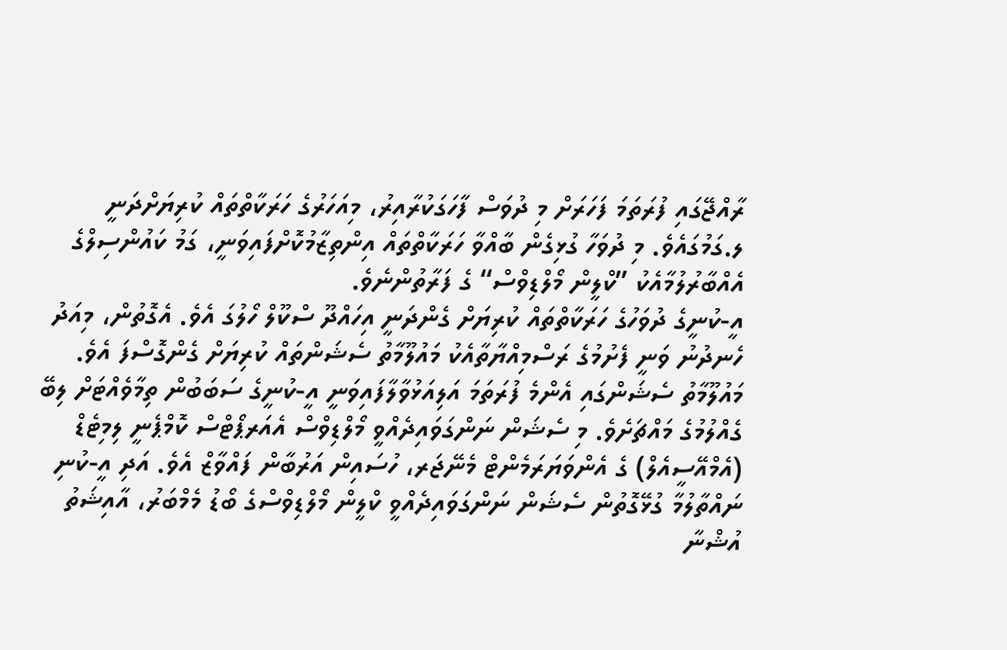ރާއްޖޭގައި ފުރަތަމަ ފަހަރަށް މި ދުވަސް ފާހަގަކުރާއިރު، މިއަހަރުގެ ހަރަކާތްތައް ކުރިޔަށްދަނީ ލ.ގަމުގައެވެ. މި ދުވަހާ ގުޅިގެން ބާއްވާ ހަރަކާތްތައް އިންތިޒާމުކޮށްފައިވަނީ، ގަމު ކައުންސިލްގެ އެއްބާރުލުމާއެކު ”ކްލީން މޯލްޑިވްސް“ ގެ ފަރާތުންނެވެ.
އީ-ކުނީގެ ދުވަހުގެ ހަރަކާތްތައް ކުރިޔަށް ގެންދަނީ އިހައްދޫ ސްކޫލް ހޯލުގަ އެވެ. އެގޮތުން، މިއަދު ހެނދުނު ވަނީ ފެށުމުގެ ރަސްމިއްޔާތާއެކު މައުލޫމާތު ސެޝަންތައް ކުރިޔަށް ގެންގޮސްފަ އެވެ.
މައުލޫމާތު ސެޝަންގައި އެންމެ ފުރަތަމަ އަލިއަޅުވާލާފައިވަނީ އީ-ކުނީގެ ސަބަބުން ތިމާވެއްޓަށް ލިބޭ ގެއްލުމުގެ މައްޗަށެވެ. މި ސެޝަން ނަންގަވައިދެއްވީ މޯލްޑިވްސް އެއަރޕޯޓްސް ކޮމްޕެނީ ލިމިޓެޑް (އެމްއޭސީއެލް) ގެ އެންވަޔަރަމެންޓް މެނޭޖަރ، ހުސައިން އަރުބާން ފައްވާޒް އެވެ. އަދި އީ-ކުނި ނައްތާލުމާ ގުޅޭގޮތުން ސެޝަން ނަންގަވައިދެއްވީ ކްލީން މޯލްޑިވްސްގެ ބޯޑު މެމްބަރު، އާއިޝަތު އުޝްނާ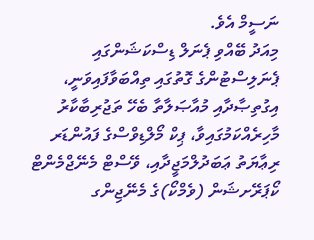ނަސީމް އެވެ.
މިއަދު ބޭއްވި ޕެނަލް ޑިސްކަޝަންގައި ޕެނަލިސްޓުންގެ ގޮތުގައި ތިއްބަވާފައިވަނީ، އިގުތިޞާދާއި މުއާޞަލާތާ ބެހޭ ތަޖުރިބާކާރު މާހިރެއްކަމުގައިވާ، ޕިކް މޯލްޑިވްސްގެ ފައުންޑަރ ރިޢާޔަތު ޢަބަދުލްމަޖީދާއި، ވޭސްޓް މެނޭޖްމެންޓް ކޯޕަރޭށޝަން (ވެމްކޯ)ގެ މެނޭޖިންގ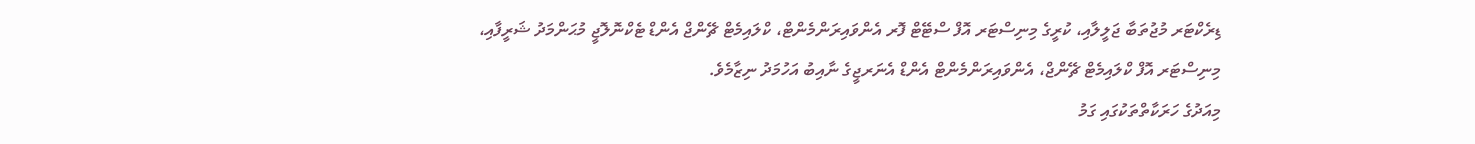ޑިރެކްޓަރ މުޖުތަބާ ޖަލީލާއި، ކުރީގެ މިނިސްޓަރ އޮފް ސްޓޭޓް ފޮރ އެންވައިރަންމެންޓް، ކްލައިމެޓް ޗޭންޖް އެންޑް ޓެކްނޮލޮޖީ މުޙަންމަދު ޝަރީފާއި، މިނިސްޓަރ އޮފް ކްލައިމެޓް ޗޭންޖް، އެންވައިރަންމެންޓް އެންޑް އެނަރޖީގެ ނާއިބު އަހުމަދު ނިޒާމެވެ.
މިއަދުގެ ހަރަކާތްތަކުގައި ގަމު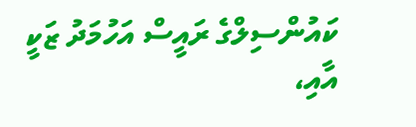ކައުންސިލްގެ ރައީސް އަހުމަދު ޒަކީ އާއި،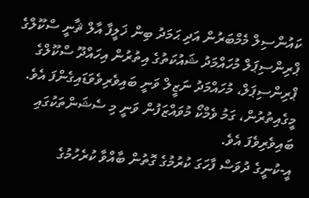ކައުންސިލް މެމްބަރުން އަދި ޙަމަދު ބިން ޚަލީފާ އާލް ޘާނީ ސްކޫލްގެ ޕްރިންސިޕަލް މުހައްމަދު ޝައުކަތުގެ އިތުރުން އިހައްދޫ ސްކޫލްގެ ޕްރިންސިޕަލް، މުހައްމަދު ނަޒީލް ވަނީ ބައިވެރިވެވަޑައިގެންފަ އެވެ. މީގެއިތުރުން، ގަމު ވެމްކޯ މުވައްޒަފުން ވަނީ މި ސެޝަންތަކުގައި ބައިވެރިވެފަ އެވެ.
އީ-ކުނީގެ ދުވަސް ފާހަގަ ކުރުމުގެ ގޮތުން ބާއްވާ ކުރެހުމުގެ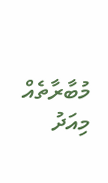މުބާރާތެއް މިއަދު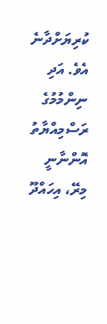ކުރިޔަށްދާނެ އެވެ. އަދި ނިންމުމުގެ ރަސްމިއްޔާތު އޮންނާނީ މިރޭ، އިހައްދޫ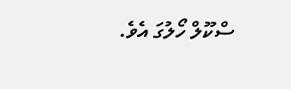ސްކޫލް ހޯލުގަ އެވެ.